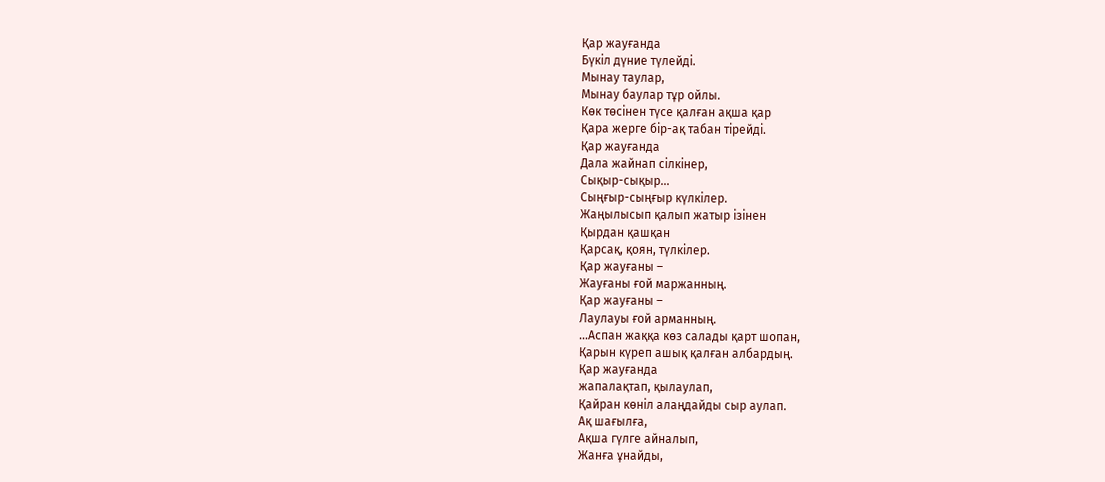Қар жауғанда
Бүкіл дүние түлейді.
Мынау таулар,
Мынау баулар тұр ойлы.
Көк төсінен түсе қалған ақша қар
Қара жерге бір-ақ табан тірейді.
Қар жауғанда
Дала жайнап сілкінер,
Сықыр-сықыр…
Сыңғыр-сыңғыр күлкілер.
Жаңылысып қалып жатыр ізінен
Қырдан қашқан
Қарсақ, қоян, түлкілер.
Қар жауғаны –
Жауғаны ғой маржанның.
Қар жауғаны –
Лаулауы ғой арманның.
…Аспан жаққа көз салады қарт шопан,
Қарын күреп ашық қалған албардың.
Қар жауғанда
жапалақтап, қылаулап,
Қайран көніл алаңдайды сыр аулап.
Ақ шағылға,
Ақша гүлге айналып,
Жанға ұнайды,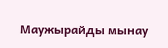Маужырайды мынау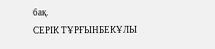бақ.
СЕРІК ТҰРҒЫНБЕКҰЛЫ